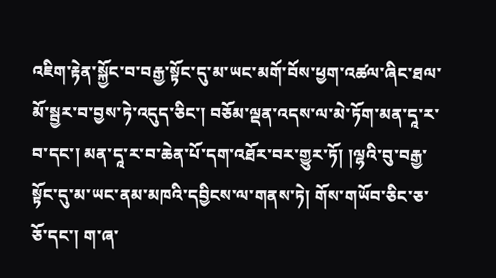འཇིག་རྟེན་སྐྱོང་བ་བརྒྱ་སྟོང་དུ་མ་ཡང་མགོ་བོས་ཕྱག་འཚལ་ཞིང་ཐལ་མོ་སྦྱར་བ་བྱས་ཏེ་འདུད་ཅིང་། བཅོམ་ལྡན་འདས་ལ་མེ་ཏོག་མན་དཱ་ར་བ་དང་། མན་དཱ་ར་བ་ཆེན་པོ་དག་འཐོར་བར་གྱུར་ཏོ། །ལྷའི་བུ་བརྒྱ་སྟོང་དུ་མ་ཡང་ནམ་མཁའི་དབྱིངས་ལ་གནས་ཏེ། གོས་གཡོབ་ཅིང་ཅ་ཅོ་དང་། ག་ཞ་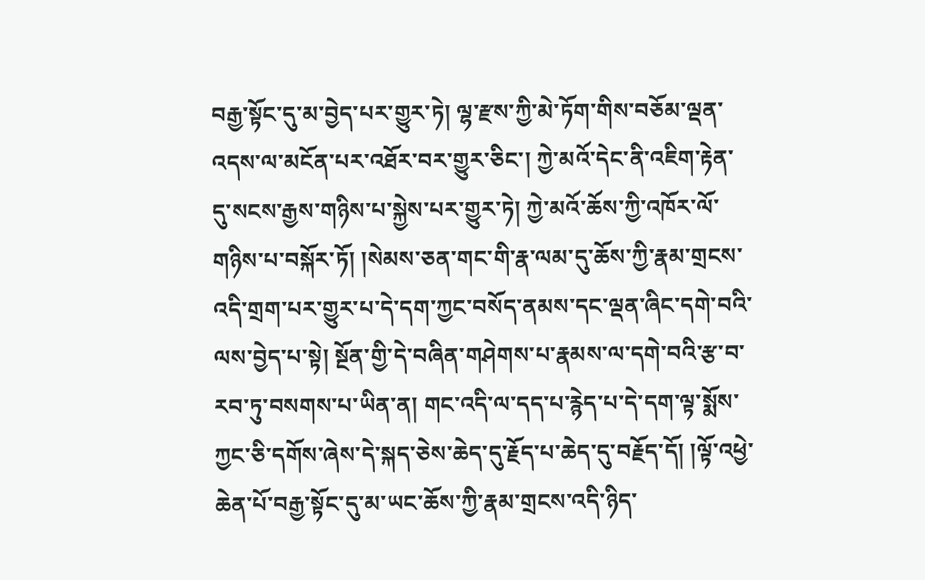བརྒྱ་སྟོང་དུ་མ་བྱེད་པར་གྱུར་ཏེ། ལྷ་རྫས་ཀྱི་མེ་ཏོག་གིས་བཅོམ་ལྡན་འདས་ལ་མངོན་པར་འཐོར་བར་གྱུར་ཅིང་། ཀྱེ་མའོ་དེང་ནི་འཇིག་རྟེན་དུ་སངས་རྒྱས་གཉིས་པ་སྐྱེས་པར་གྱུར་ཏེ། ཀྱེ་མའོ་ཆོས་ཀྱི་འཁོར་ལོ་གཉིས་པ་བསྐོར་ཏོ། །སེམས་ཅན་གང་གི་རྣ་ལམ་དུ་ཆོས་ཀྱི་རྣམ་གྲངས་འདི་གྲག་པར་གྱུར་པ་དེ་དག་ཀྱང་བསོད་ནམས་དང་ལྡན་ཞིང་དགེ་བའི་ལས་བྱེད་པ་སྟེ། སྔོན་གྱི་དེ་བཞིན་གཤེགས་པ་རྣམས་ལ་དགེ་བའི་རྩ་བ་རབ་ཏུ་བསགས་པ་ཡིན་ན། གང་འདི་ལ་དད་པ་རྙེད་པ་དེ་དག་ལྟ་སྨོས་ཀྱང་ཅི་དགོས་ཞེས་དེ་སྐད་ཅེས་ཆེད་དུ་རྗོད་པ་ཆེད་དུ་བརྗོད་དོ། །ལྟོ་འཕྱེ་ཆེན་པོ་བརྒྱ་སྟོང་དུ་མ་ཡང་ཆོས་ཀྱི་རྣམ་གྲངས་འདི་ཉིད་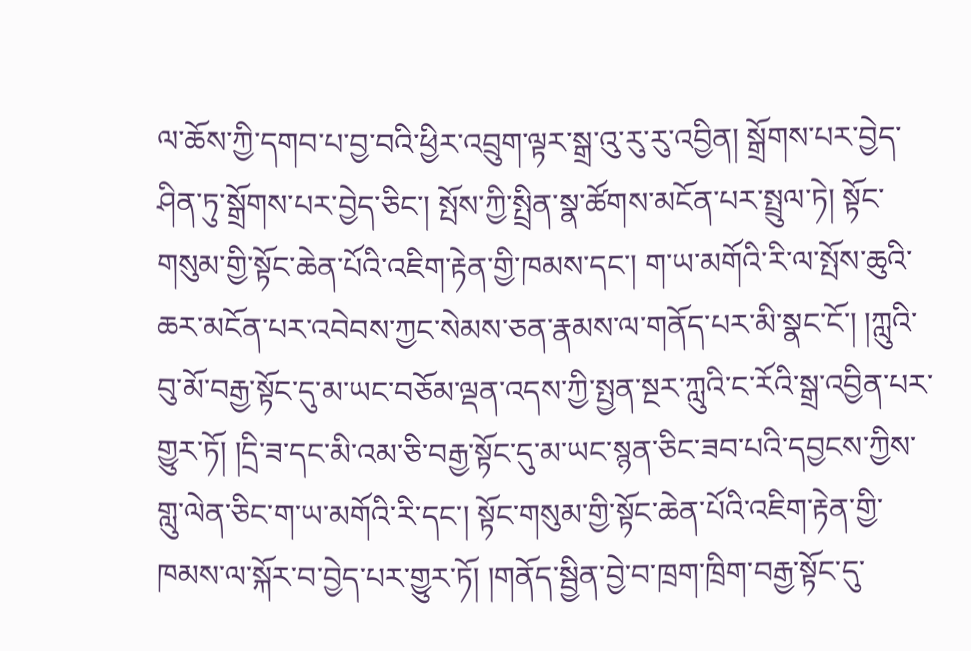ལ་ཆོས་ཀྱི་དགབ་པ་བྱ་བའི་ཕྱིར་འབྲུག་ལྟར་སྒྲ་འུ་རུ་རུ་འབྱིན། སྒྲོགས་པར་བྱེད་ཤིན་ཏུ་སྒྲོགས་པར་བྱེད་ཅིང་། སྤོས་ཀྱི་སྤྲིན་སྣ་ཚོགས་མངོན་པར་སྤྲུལ་ཏེ། སྟོང་གསུམ་གྱི་སྟོང་ཆེན་པོའི་འཇིག་རྟེན་གྱི་ཁམས་དང་། ག་ཡ་མགོའི་རི་ལ་སྤོས་ཆུའི་ཆར་མངོན་པར་འབེབས་ཀྱང་སེམས་ཅན་རྣམས་ལ་གནོད་པར་མི་སྣང་ངོ་། །ཀླུའི་བུ་མོ་བརྒྱ་སྟོང་དུ་མ་ཡང་བཅོམ་ལྡན་འདས་ཀྱི་སྤྱན་སྔར་ཀླུའི་ང་རོའི་སྒྲ་འབྱིན་པར་གྱུར་ཏོ། །དྲི་ཟ་དང་མི་འམ་ཅི་བརྒྱ་སྟོང་དུ་མ་ཡང་སྙན་ཅིང་ཟབ་པའི་དབྱངས་ཀྱིས་གླུ་ལེན་ཅིང་ག་ཡ་མགོའི་རི་དང་། སྟོང་གསུམ་གྱི་སྟོང་ཆེན་པོའི་འཇིག་རྟེན་གྱི་ཁམས་ལ་སྐོར་བ་བྱེད་པར་གྱུར་ཏོ། །གནོད་སྦྱིན་བྱེ་བ་ཁྲག་ཁྲིག་བརྒྱ་སྟོང་དུ་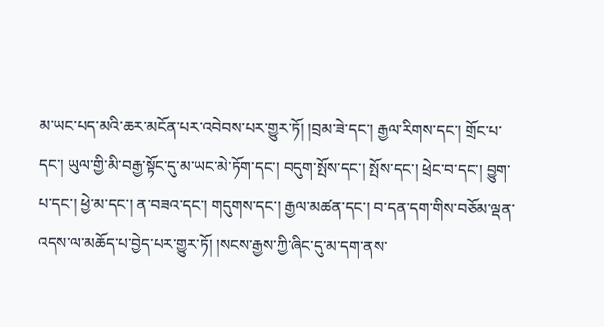མ་ཡང་པད་མའི་ཆར་མངོན་པར་འབེབས་པར་གྱུར་ཏོ། །བྲམ་ཟེ་དང་། རྒྱལ་རིགས་དང་། གྲོང་པ་དང་། ཡུལ་གྱི་མི་བརྒྱ་སྟོང་དུ་མ་ཡང་མེ་ཏོག་དང་། བདུག་སྤོས་དང་། སྤོས་དང་། ཕྲེང་བ་དང་། བྱུག་པ་དང་། ཕྱེ་མ་དང་། ན་བཟའ་དང་། གདུགས་དང་། རྒྱལ་མཚན་དང་། བ་དན་དག་གིས་བཅོམ་ལྡན་འདས་ལ་མཆོད་པ་བྱེད་པར་གྱུར་ཏོ། །སངས་རྒྱས་ཀྱི་ཞིང་དུ་མ་དག་ནས་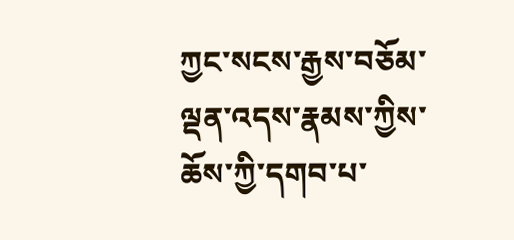ཀྱང་སངས་རྒྱས་བཅོམ་ལྡན་འདས་རྣམས་ཀྱིས་ཆོས་ཀྱི་དགབ་པ་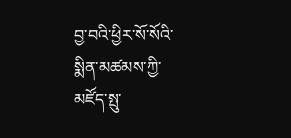བྱ་བའི་ཕྱིར་སོ་སོའི་སྨིན་མཚམས་ཀྱི་མཛོད་སྤུ་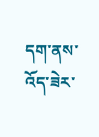དག་ནས་འོད་ཟེར་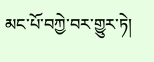མང་པོ་བཀྱེ་བར་གྱུར་ཏེ།